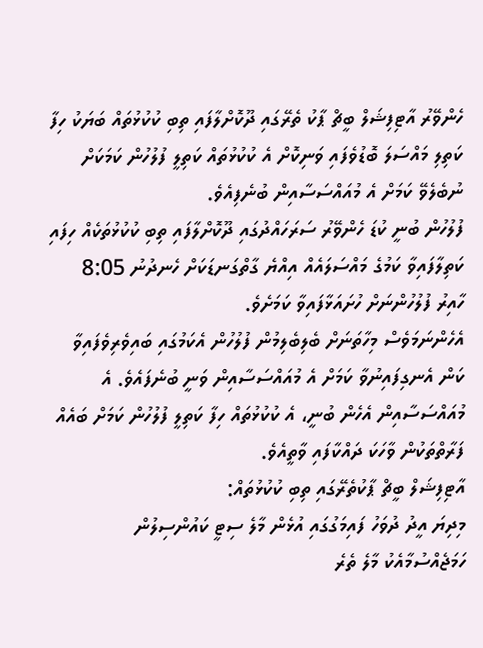ހެންވޭރު އާޓިފިޝަލް ބީޗް ޕާކު ތެރޭގައި ދޫކޮށްލާފައި ތިބި ކުކުޅުތައް ބަޔަކު ހިފާ ކަތިލި މައްސަލަ ބޮޑުވެފައި ވަނިކޮށް އެ ކުކުޅުތައް ކަތިލީ ފުލުހުން ކަމަކަށް ނުބެލެވޭ ކަމަށް އެ މުއައްސަސާއިން ބުނެފިއެވެ.
ފުލުހުން ބުނީ ކުޑަ ހެންވޭރު ސަރަހައްދުގައި ދޫކޮށްލާފައި ތިބި ކުކުޅުތަކެއް ހިފައި ކަތިލާފައިވާ ކަމުގެ މައްސަލައެއް އިއްޔެ ގާތްގަނޑަކަށް ހެނދުނު 8:05 ހާއިރު ފުލުހުންނަށް ހުށައަޅާފައިވާ ކަމަށެވެ.
އެހެންނަމަވެސް މިހާތަނަށް ބެލިބެލިމުން ފުލުހުން އެކަމުގައި ބައިވެރިވެފައިވާ ކަން އެނގިފައިނުވާ ކަމަށް އެ މުއައްސަސާއިން ވަނީ ބުނެފައެވެ. އެ މުއައްސަސާއިން އެހެން ބުނީ، އެ ކުކުޅުތައް ހިފާ ކަތިލީ ފުލުހުން ކަމަށް ބައެއް ފަރާތްތަކުން ވާހަކަ ދައްކާފައި ވާތީއެވެ.
އާޓިފިޝަލް ބީޗް ޕާކުތެރޭގައި ތިބި ކުކުޅުތައް:
މިދިޔަ އީދު ދުވަހު ފައިމަގުގައި އުޅެން މާލެ ސިޓީ ކައުންސިލުން ހަމަޖެއްސުމާއެކު މާލެ ތެރެ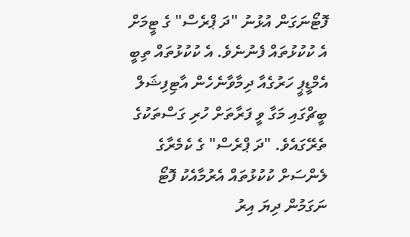ފޮޓޯނަގަން އުޅުނު "ދަ ޕްރެސް" ގެ ޓީމަށް އެ ކުކުޅުތައް ފެނުނެވެ. އެ ކުކުޅުތައް ތިބީ އެމްޑީޕީ ހަރުގެއާ ދިމާވާނެހެން އާޓިފިޝަލް ބީޗްގައި މަގާ ވީ ފަރާތަށް ހުރި ގަސްތަކުގެ ތެރޭގައެވެ. "ދަ ޕްރެސް" ގެ ކެމެރާގެ ލެންސަށް ކުކުޅުތައް އެރުމާއެކު ފޮޓޯ ނަގަމުން ދިޔަ އިރު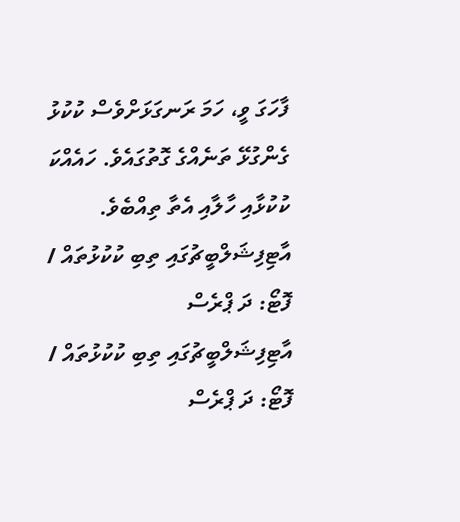ފާހަގަ ވީ، ހަމަ ރަނގަޅަށްވެސް ކުކުޅު ގެންގުޅޭ ތަނެއްގެ ގޮތުގައެވެ. ހައެއްކަ ކުކުޅާއި ހާލާއި އެތާ ތިއްބެވެ.
އާޓިފިޝަލްބީޗުގައި ތިބި ކުކުޅުތައް / ފޮޓޯ: ދަ ޕްރެސް
އާޓިފިޝަލްބީޗުގައި ތިބި ކުކުޅުތައް / ފޮޓޯ: ދަ ޕްރެސް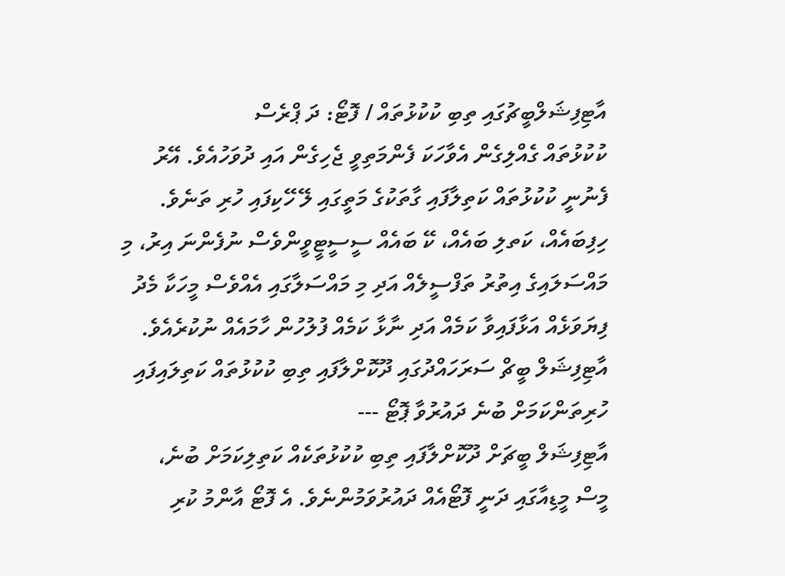އާޓިފިޝަލްބީޗުގައި ތިބި ކުކުޅުތައް / ފޮޓޯ: ދަ ޕްރެސް
ކުކުޅުތައް ގެއްލިގެން އެވާހަކަ ފެންމަތިވީ ޖެހިގެން އައި ދުވަހުއެވެ. އޭރު ފެނުނީ ކުކުޅުތައް ކަތިލާފައި ގާތަކުގެ މަތީގައި ލޭ ހޭކިފައި ހުރި ތަނެވެ.
ހިފިބައެއް، ކަތލި ބައެއް، ކޭ ބައެއް ސީސީޓީވީންވެސް ނުފެންނަ އިރު، މި މައްސަލައިގެ އިތުރު ތަފްސީލެއް އަދި މި މައްސަލާގައި އެއްވެސް މީހަކާ މެދު ފިޔަވަޅެއް އަޅާފައިވާ ކަމެއް އަދި ނާޅާ ކަމެއް ފުލުހުން ހާމައެއް ނުކުރެއެވެ.
އާޓިފިޝަލް ބީޗް ސަރަހައްދުގައި ދޫކޮށްލާފައި ތިބި ކުކުޅުތައް ކަތިލައިފައި ހުރިތަންކަމަށް ބުނެ ދައުރުވާ ޕޮޓޯ ---
އާޓިފިޝަލް ބީޗަށް ދޫކޮށްލާފައި ތިބި ކުކުޅުތަކެއް ކަތިލިކަމަށް ބުނެ، މީސް މީޑިއާގައި ދަނީ ފޮޓޯއެއް ދައުރުވަމުންނެވެ. އެ ފޮޓޯ އާންމު ކުރި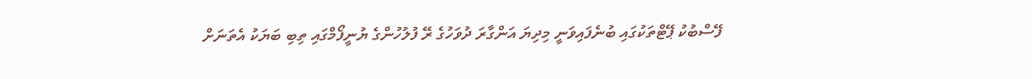ފޭސްބުކު ޕޭޓްތަކުގައި ބުނެފައިވަނީ މިދިޔަ އަންގާރަ ދުވަހުގެ ރޭ ފުލުހުންގެ ޔުނީފޯމްގައި ތިބި ބަޔަކު އެތަނަށް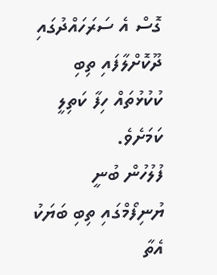ގޮސް އެ ސަރަހައްދުގައި ދޫކޮށްލާފައި ތިބި ކުކުޅުތައް ހިފާ ކަތިލީ ކަމަށެވެ.
ފުލުހުން ބުނީ ޔުނިފޯމްގައި ތިބި ބަޔަކު އެތާ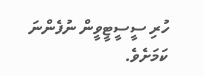ހުރި ސީސީޓީވީން ނުފެންނަ ކަމަށެވެ.